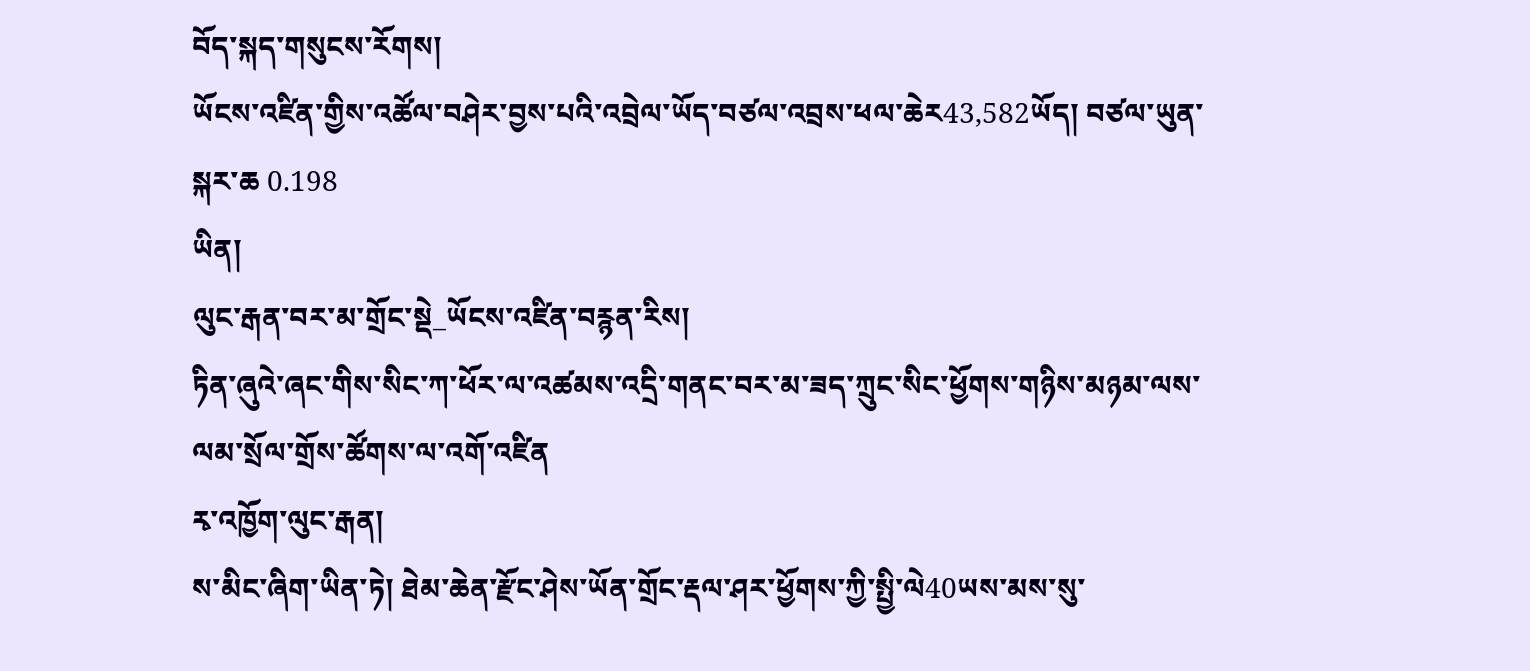བོད་སྐད་གསུངས་རོགས།
ཡོངས་འཛིན་གྱིས་འཚོལ་བཤེར་བྱས་པའི་འབྲེལ་ཡོད་བཙལ་འབྲས་ཕལ་ཆེར43,582ཡོད། བཙལ་ཡུན་སྐར་ཆ 0.198
ཡིན།
ལུང་རྒན་བར་མ་གྲོང་སྡེ_ཡོངས་འཛིན་བརྙན་རིས།
ཏིན་ཞུའེ་ཞང་གིས་སིང་ཀ་ཕོར་ལ་འཚམས་འདྲི་གནང་བར་མ་ཟད་ཀྲུང་སིང་ཕྱོགས་གཉིས་མཉམ་ལས་ལམ་སྲོལ་གྲོས་ཚོགས་ལ་འགོ་འཛིན
རྭ་འཁྱོག་ལུང་རྒན།
ས་མིང་ཞིག་ཡིན་ཏེ། ཐེམ་ཆེན་རྫོང་ཤེས་ཡོན་གྲོང་རྡལ་ཤར་ཕྱོགས་ཀྱི་སྤྱི་ལེ40ཡས་མས་སུ་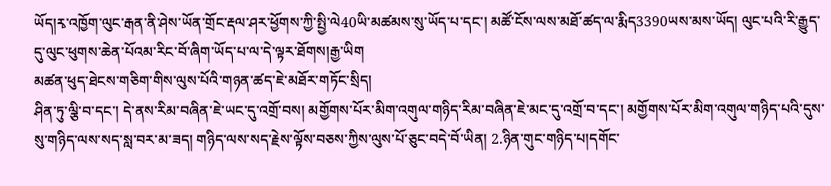ཡོད།རྭ་འཁྱོག་ལུང་རྒན་ནི་ཤེས་ཡོན་གྲོང་རྡལ་ཤར་ཕྱོགས་ཀྱི་སྤྱི་ལེ40ཡི་མཚམས་སུ་ཡོད་པ་དང་། མཚོ་ངོས་ལས་མཐོ་ཚད་ལ་རྨིད3390ཡས་མས་ཡོད། ལུང་པའི་རི་རྒྱུད་དུ་ལུང་ཕུགས་ཆེན་པོའམ་རིང་བོ་ཞིག་ཡོད་པ་ལ་དེ་ལྟར་ཐོགས།རྒྱ་ཡིག
མཚན་ཕུད་ཐེངས་གཅིག་གིས་ལུས་པོའི་གཉན་ཚད་ཇེ་མཐོར་གཏོང་སྲིད།
ཤིན་ཏུ་ལྕི་བ་དང་། དེ་ནས་རིམ་བཞིན་ཇེ་ཡང་དུ་འགྲོ་བས། མགྱོགས་པོར་མིག་འགུལ་གཉིད་རིམ་བཞིན་ཇེ་མང་དུ་འགྲོ་བ་དང་། མགྱོགས་པོར་མིག་འགུལ་གཉིད་པའི་དུས་སུ་གཉིད་ལས་སད་སླ་བར་མ་ཟད། གཉིད་ལས་སད་རྗེས་ལྟོས་བཅས་ཀྱིས་ལུས་པོ་ཅུང་བདེ་བོ་ཡིན། 2.ཉིན་གུང་གཉིད་པ།དགོང་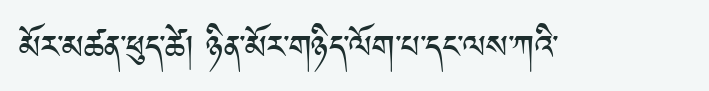མོར་མཚན་ཕུད་ཚེ། ཉིན་མོར་གཉིད་ལོག་པ་དང་ལས་ཀའི་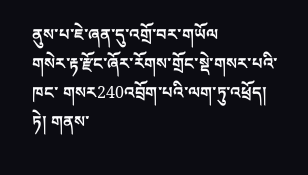ནུས་པ་ཇེ་ཞན་དུ་འགྲོ་བར་གཡོལ
གསེར་རྟ་རྫོང་ཞོར་རོགས་གྲོང་སྡེ་གསར་པའི་ཁང་ གསར240འབྲོག་པའི་ལག་ཏུ་འཕྲོད།
ཏེ། གནས་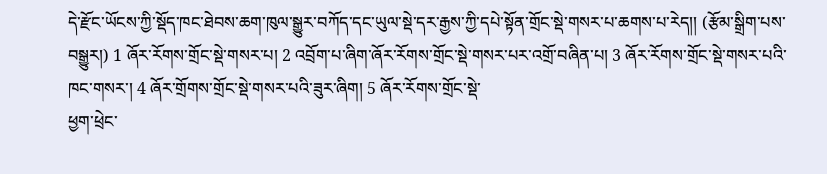དེ་རྫོང་ཡོངས་ཀྱི་སྡོད་ཁང་ཐེབས་ཆག་ཁུལ་སྒྱུར་བཀོད་དང་ཡུལ་སྡེ་དར་རྒྱས་ཀྱི་དཔེ་སྟོན་གྲོང་སྡེ་གསར་པ་ཆགས་པ་རེད།། (རྩོམ་སྒྲིག་པས་བསྒྱུར།) 1 ཞོར་རོགས་གྲོང་སྡེ་གསར་པ། 2 འབྲོག་པ་ཞིག་ཞོར་རོགས་གྲོང་སྡེ་གསར་པར་འགྲོ་བཞིན་པ། 3 ཞོར་རོགས་གྲོང་སྡེ་གསར་པའི་ཁང་གསར་། 4 ཞོར་གྲོགས་གྲོང་སྡེ་གསར་པའི་ཟུར་ཞིག། 5 ཞོར་རོགས་གྲོང་སྡེ་
ཕྱག་ཕྲེང་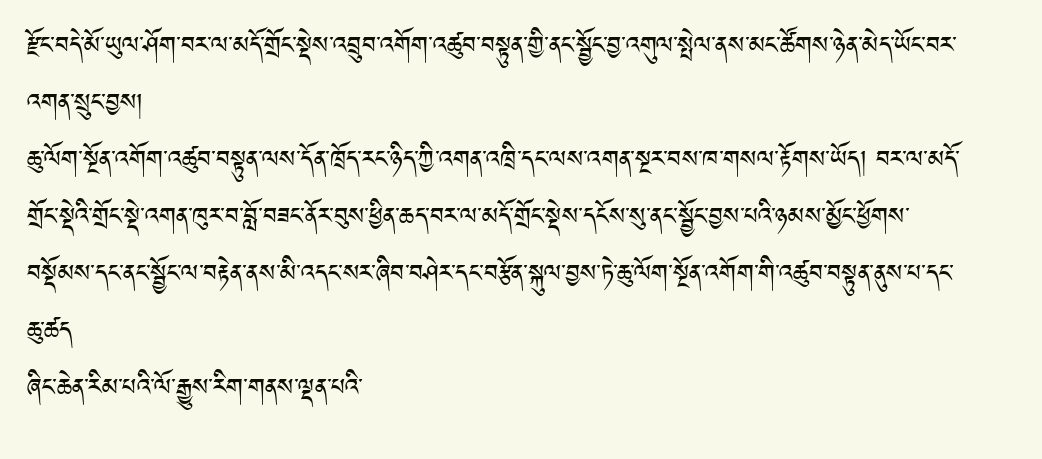རྫོང་བདེ་མོ་ཡུལ་ཤོག་བར་ལ་མདོ་གྲོང་སྡེས་འབྲུབ་འགོག་འཚུབ་བསྟུན་གྱི་ནང་སྦྱོང་བྱ་འགུལ་སྤེལ་ནས་མང་ཚོགས་ཉེན་མེད་ཡོང་བར་འགན་སྲུང་བྱས།
ཆུ་ལོག་སྔོན་འགོག་འཚུབ་བསྟུན་ལས་དོན་ཁྲོད་རང་ཉིད་ཀྱི་འགན་འཁྲི་དང་ལས་འགན་སྔར་བས་ཁ་གསལ་རྟོགས་ཡོད། བར་ལ་མདོ་གྲོང་སྡེའི་གྲོང་སྡེ་འགན་ཁུར་བ་བློ་བཟང་ནོར་བུས་ཕྱིན་ཆད་བར་ལ་མདོ་གྲོང་སྡེས་དངོས་སུ་ནང་སྦྱོང་བྱས་པའི་ཉམས་མྱོང་ཕྱོགས་བསྡོམས་དང་ནང་སྦྱོང་ལ་བརྟེན་ནས་མི་འདང་སར་ཞིབ་བཤེར་དང་བརྩོན་སྐུལ་བྱས་ཏེ་ཆུ་ལོག་སྔོན་འགོག་གི་འཚུབ་བསྟུན་ནུས་པ་དང་ཆུ་ཚད
ཞིང་ཆེན་རིམ་པའི་ལོ་རྒྱུས་རིག་གནས་ལྡན་པའི་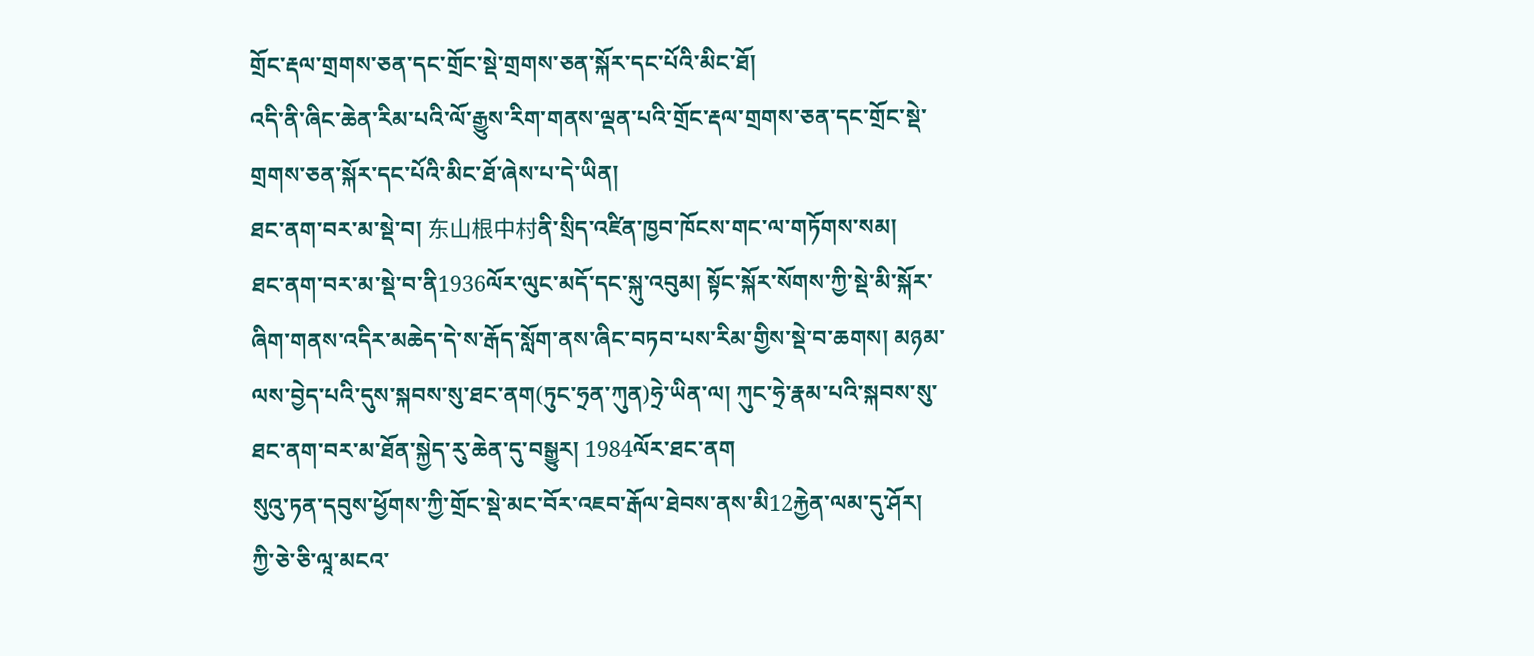གྲོང་རྡལ་གྲགས་ཅན་དང་གྲོང་སྡེ་གྲགས་ཅན་སྐོར་དང་པོའི་མིང་ཐོ།
འདི་ནི་ཞིང་ཆེན་རིམ་པའི་ལོ་རྒྱུས་རིག་གནས་ལྡན་པའི་གྲོང་རྡལ་གྲགས་ཅན་དང་གྲོང་སྡེ་གྲགས་ཅན་སྐོར་དང་པོའི་མིང་ཐོ་ཞེས་པ་དེ་ཡིན།
ཐང་ནག་བར་མ་སྡེ་བ། 东山根中村ནི་སྲིད་འཛིན་ཁྱབ་ཁོངས་གང་ལ་གཏོགས་སམ།
ཐང་ནག་བར་མ་སྡེ་བ་ནི1936ལོར་ལུང་མདོ་དང་སྐུ་འབུམ། སྟོང་སྐོར་སོགས་ཀྱི་སྡེ་མི་སྐོར་ཞིག་གནས་འདིར་མཆེད་དེ་ས་རྒོད་སློག་ནས་ཞིང་བཏབ་པས་རིམ་གྱིས་སྡེ་བ་ཆགས། མཉམ་ལས་བྱེད་པའི་དུས་སྐབས་སུ་ཐང་ནག(ཏུང་ཧྲན་ཀུན)ཧྲེ་ཡིན་ལ། ཀུང་ཧྲེ་རྣམ་པའི་སྐབས་སུ་ཐང་ནག་བར་མ་ཐོན་སྐྱེད་རུ་ཆེན་དུ་བསྒྱུར། 1984ལོར་ཐང་ནག
སུའུ་ཏན་དབུས་ཕྱོགས་ཀྱི་གྲོང་སྡེ་མང་བོར་འཇབ་རྒོལ་ཐེབས་ནས་མི12རྐྱེན་ལམ་དུ་ཤོར།
ཀྱི་ཅེ་ཅི་ལཱ་མངའ་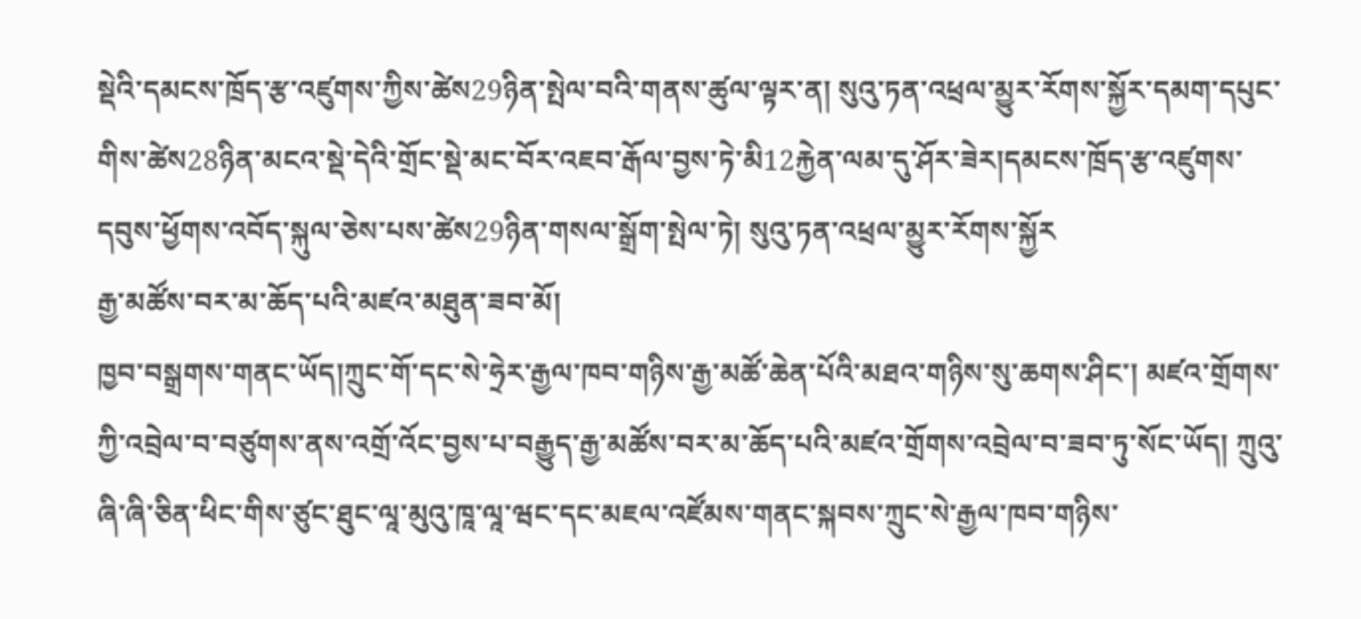སྡེའི་དམངས་ཁྲོད་རྩ་འཛུགས་ཀྱིས་ཚེས29ཉིན་སྤེལ་བའི་གནས་ཚུལ་ལྟར་ན། སུའུ་ཏན་འཕྲལ་མྱུར་རོགས་སྐྱོར་དམག་དཔུང་གིས་ཚེས28ཉིན་མངའ་སྡེ་དེའི་གྲོང་སྡེ་མང་བོར་འཇབ་རྒོལ་བྱས་ཏེ་མི12རྐྱེན་ལམ་དུ་ཤོར་ཟེར།དམངས་ཁྲོད་རྩ་འཛུགས་དབུས་ཕྱོགས་འབོད་སྐུལ་ཅེས་པས་ཚེས29ཉིན་གསལ་སྒྲོག་སྤེལ་ཏེ། སུའུ་ཏན་འཕྲལ་མྱུར་རོགས་སྐྱོར
རྒྱ་མཚོས་བར་མ་ཆོད་པའི་མཛའ་མཐུན་ཟབ་མོ།
ཁྱབ་བསྒྲགས་གནང་ཡོད།ཀྲུང་གོ་དང་སེ་ཧྲེར་རྒྱལ་ཁབ་གཉིས་རྒྱ་མཚོ་ཆེན་པོའི་མཐའ་གཉིས་སུ་ཆགས་ཤིང་། མཛའ་གྲོགས་ཀྱི་འབྲེལ་བ་བཙུགས་ནས་འགྲོ་འོང་བྱས་པ་བརྒྱུད་རྒྱ་མཚོས་བར་མ་ཆོད་པའི་མཛའ་གྲོགས་འབྲེལ་བ་ཟབ་ཏུ་སོང་ཡོད། ཀྲུའུ་ཞི་ཞི་ཅིན་ཕིང་གིས་ཙུང་ཐུང་ལཱ་མུའུ་ཁཱ་ལཱ་ཝང་དང་མཇལ་འཛོམས་གནང་སྐབས་ཀྲུང་སེ་རྒྱལ་ཁབ་གཉིས་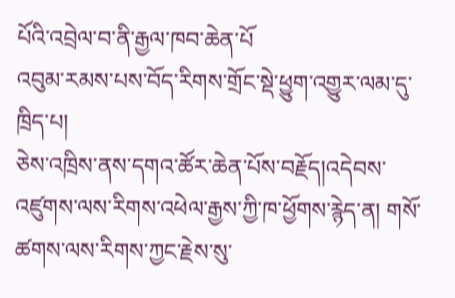པོའི་འབྲེལ་བ་ནི་རྒྱལ་ཁབ་ཆེན་པོ
འབུམ་རམས་པས་བོད་རིགས་གྲོང་སྡེ་ཕྱུག་འགྱུར་ལམ་དུ་ཁྲིད་པ།
ཅེས་འཁྲིས་ནས་དགའ་ཚོར་ཆེན་པོས་བརྗོད།འདེབས་འཛུགས་ལས་རིགས་འཕེལ་རྒྱས་ཀྱི་ཁ་ཕྱོགས་རྙེད་ན། གསོ་ཚགས་ལས་རིགས་ཀྱང་རྗེས་སུ་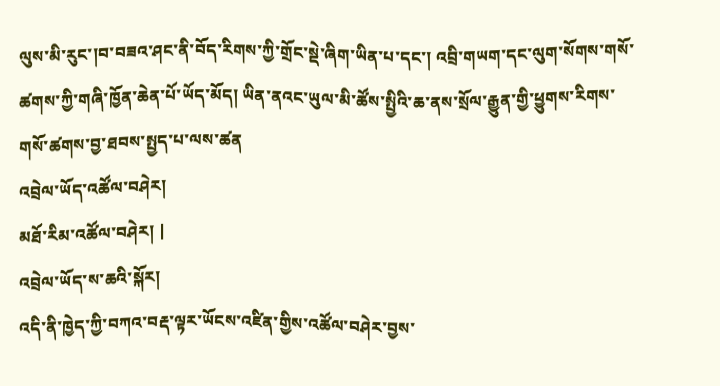ལུས་མི་རུང་།བ་བཟའ་ཤང་ནི་བོད་རིགས་ཀྱི་གྲོང་སྡེ་ཞིག་ཡིན་པ་དང་། འབྲི་གཡག་དང་ལུག་སོགས་གསོ་ཚགས་ཀྱི་གཞི་ཁྱོན་ཆེན་པོ་ཡོད་མོད། ཡིན་ནའང་ཡུལ་མི་ཚོས་སྤྱིའི་ཆ་ནས་སྲོལ་རྒྱུན་གྱི་ཕྱུགས་རིགས་གསོ་ཚགས་བྱ་ཐབས་སྤྱད་པ་ལས་ཚན
འབྲེལ་ཡོད་འཚོལ་བཤེར།
མཐོ་རིམ་འཚོལ་བཤེར། |
འབྲེལ་ཡོད་ས་ཆའི་སྐོར།
འདི་ནི་ཁྱེད་ཀྱི་བཀའ་བརྡ་ལྟར་ཡོངས་འཛིན་གྱིས་འཚོལ་བཤེར་བྱས་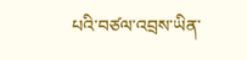པའི་བཙལ་འབྲས་ཡིན་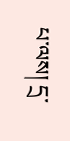པ་ལས། དྲ་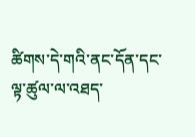ཚིགས་དེ་གའི་ནང་དོན་དང་ལྟ་ཚུལ་ལ་འཐད་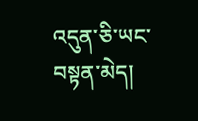འདུན་ཅི་ཡང་བསྟན་མེད།